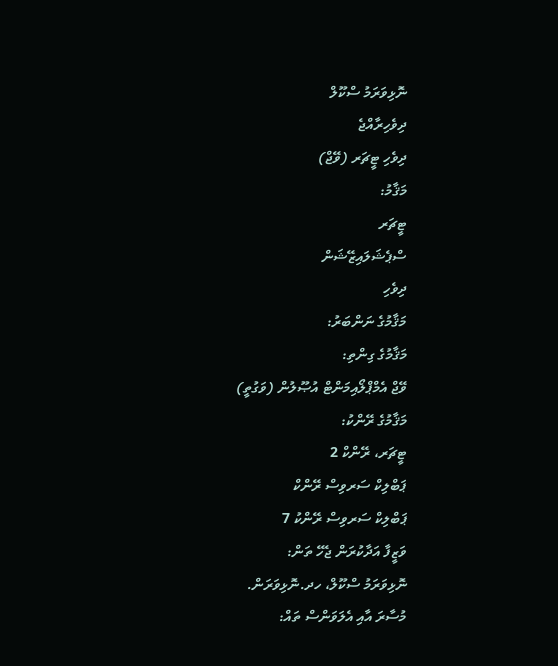ނޮޅިވަރަމު ސްކޫލް
ދިވެހިރާއްޖެ
ދިވެހި ޓީޗަރ (ވޭޖް)
މަޤާމު:
ޓީޗަރ
ސްޕެޝަލައިޒޭޝަން
ދިވެހި
މަޤާމުގެ ނަންބަރު:
މަޤާމުގެ ގިންތި:
ވޭޖް އެމްޕްލޯއިމަންޓް އުޞޫލުން (ވަގުތީ)
މަޤާމުގެ ރޭންކު:
ޓީޗަރ، ރޭންކް 2
ޕަބްލިކް ސަރވިސް ރޭންކް
ޕަބްލިކް ސަރވިސް ރޭންކު 7
ވަޒީފާ އަދާކުރަން ޖެހޭ ތަން:
ނޮޅިވަރަމު ސްކޫލް، ހދ.ނޮޅިވަރަން.
މުސާރަ އާއި އެލަވަންސް ތައް: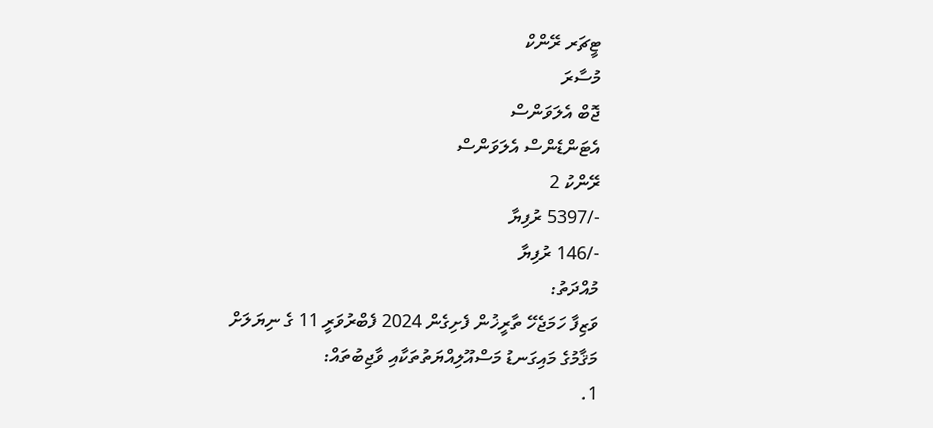ޓީޗަރ ރޭންކް
މުސާރަ
ޖޮބް އެލަވަންސް
އެޓަންޑެންސް އެލަވަންސް
ރޭންކު 2
-/5397 ރުފިޔާ
-/146 ރުފިޔާ
މުއްދަތު:
ވަޒިފާ ހަމަޖެހޭ ތާރީޚުން ފެށިގެން 2024 ފެބްރުވަރީ 11 ގެ ނިޔަލަށް
މަޤާމުގެ މައިގަނޑު މަސްއޫލިއްޔަތުތަކާއި ވާޖިބުތައް:
1.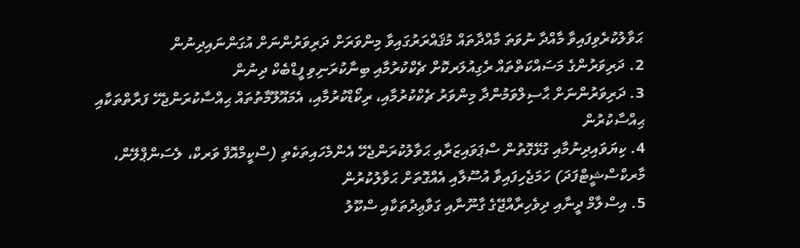ޙަވާލުކުރެވިފައިވާ މާއްދާ ނުވަތަ މާއްދާތައް މުޤައްރަރުގައިވާ މިންވަރަށް ދަރިވަރުންނަށް އުގަންނައިދިނުން
2. ދަރިވަރުންގެ މަސައްކަތްތައް ރެގިއުލަރކޮށް ޗެކްކުރުމާއި ބިނާކުރަނިވި ފީޑްބެކް ދިނުން
3. ދަރިވަރުންނަށް ޙާސިލްވަމުންދާ މިންވަރު ޗެކްކުރުމާއި، ރިކޯޑްކުރުމާއި، އެމައޫލޫމާތުތައް ޙިއްސާކުރަންޖެހޭ ފަރާތްތަކާއި ޙިއްސާކުރުން
4. ކިޔަވައިދިނުމާއި ގުޅޭގޮތުން ސްޕަވައިޒަރާއި ޙަވާލުކުރަންޖެހޭ އެންމެހައިތަކެތި (ސްކީމްއޮފް ވަރކް، ލެސަންޕްލޭން، މާރކްސްޝީޓްފަދަ) ހަމަޖެހިފައިވާ އުސޫލާއި އެއްގޮތަށް ޙަވާލުކުރުން
5. އިސްލާމް ދީނާއި ދިވެހިރާއްޖޭގެ ގާނޫނާއި ގަވާޢިދުތަކާއި ސްކޫލު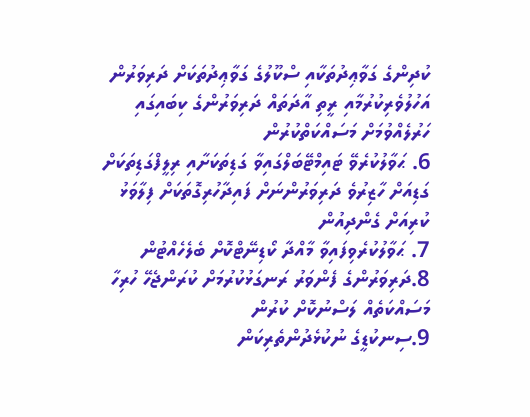ކުދިންގެ ގަވާޢިދުތަކާއި ސްކޫލުގެ ގަވާޢިދުތަކަށް ދަރިވަރުން އަހުލުވެރިކުރުމާއި ރީތި އާދަތައް ދަރިވަރުންގެ ކިބައިގައި ހަރުލެއްވުމަށް މަސައްކަތްކުރުން
6. ޙަވާލުކުރެވޭ ޓައިމްޓޭބަލްގައިވާ ގަޑިތަކަށާއި ރިލީފްގަޑިތަކަށް ގަޑިއަށް ހާޒިރުވެ ދަރިވަރުންނަށް ފައިދާހުރިގޮތަކަށް ފިލާވަޅު ކުރިއަށް ގެންދިއުން
7. ޙަވާލުކުރެވިފައިވާ މާއްދާ ކޯޑިނޭޓްކޮށް ބެލެހެއްޓުން
8.ދަރިވަރުންގެ ފެންވަރު ރަނގަޅުކުރުމަށް ކުރަންޖެހޭ ހުރިހާ މަސައްކަތެއް ލަސްނުކޮށް ކުރުން
9.ސިނކުޑީގެ ނުކުޅެދުންތެރިކަން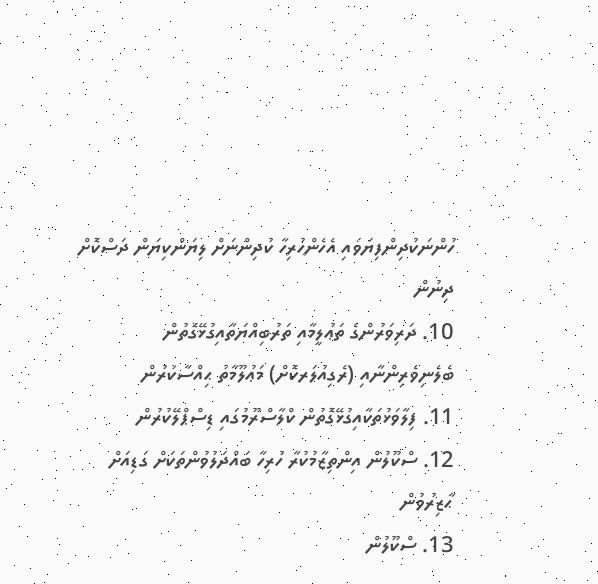ހުންނަކުދިންފިޔަވައި އެހެންހުރިހާ ކުދިންނަށް ލިޔަންކިޔަން ދަސްކޮށް ދިނުން
10. ދަރިވަރުންގެ ތަޢުލީމާއި ތަރުބިއްޔަތާއިގުޅޭގޮތުން ބެލެނިވެރިންނާއި (ރެގިއުލަރކޮށް) މަޢުލޫމާތު ޙިއްސާކުރުން
11. ފިލާވަޅުތަކާއިގުޅޭގޮތުން ކްލާސްރޫމުގައި ޑިސްޕްލޭކުރުން
12. ސްކޫލުން އިންތިޒާމުކުރާ ހުރިހާ ބައްދަލުވުންތަކަށް ގަޑިއަށް ޙާޒިރުވުން
13. ސްކޫލުން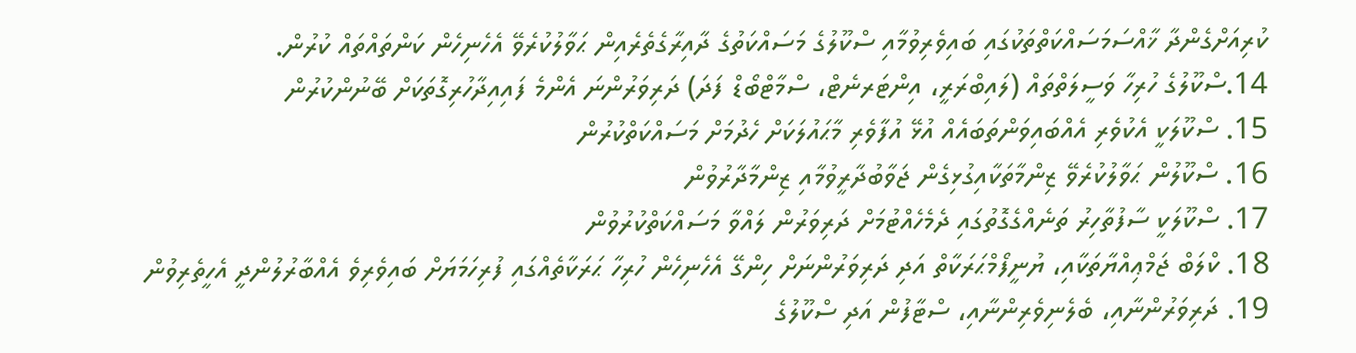ކުރިއަށްގެންދާ ޚާއްސަމަސައްކަތްތަކުގައި ބައިވެރިވުމާއި ސްކޫލުގެ މަސައްކަތުގެ ދާއިރާގެތެރެއިން ޙަވާލުކުރެވޭ އެހެނިހެން ކަންތައްތައް ކުރުން.
14.ސްކޫލުގެ ހުރިހާ ވަސީލަތްތައް (ލައިބްރަރީ، އިންޓަރނެޓް، ސްމާޓްބޯޑް ފަދަ) ދަރިވަރުންނަ އެންމެ ފައިއިދާހުރިގޮތަކަށް ބޭނުންކުރުން
15. ސްކޫލަކީ އެކުވެރި އެއްބައިވަންތަބައެއް އުޅޭ އުފާވެރި މާޙައުލަކަށް ހެދުމަށް މަސައްކަތްކުރުން
16. ސްކޫލުން ޙަވާލުކުރެވޭ ޒިންމާތަކާއިގުޅިގެން ޖަވާބުދާރީވުމާއި ޒިންމާދާރުވުން
17. ސްކޫލަކީ ސާފުތާހިރު ތަނެއްގެގޮތުގައި ދެމެހެއްޓުމަށް ދަރިވަރުން ލައްވާ މަސައްކަތްކުރުވުން
18. ކްލަބް ޖަމްޢިއްޔާތަކާއި، ޔުނީފޯމްޙަރަކާތް އަދި ދަރިވަރުންނަށް ހިންގޭ އެހެނިހެން ހުރިހާ ޙަރަކާތެއްގައި ފުރިހަމަޔަށް ބައިވެރިވެ އެއްބާރުލުންދީ އެހީތެރިވުން
19. ދަރިވަރުންނާއި، ބެލެނިވެރިންނާއި، ސްޓާފުން އަދި ސްކޫލުގެ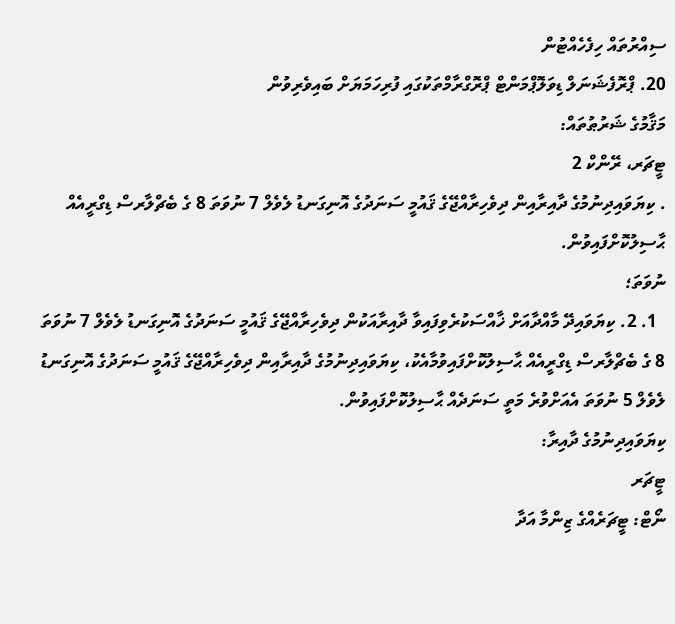ސިއްރުތައް ހިފެހެއްޓުން
20. ޕްރޮފެޝަނަލް ޑިވަލޮޕްމަންޓް ޕްރޮގްރާމްތަކުގައި ފުރިހަމަޔަށް ބައިވެރިވުން
މަޤާމުގެ ޝަރުޠުތައް:
ޓީޗަރ، ރޭންކް 2
. ކިޔަވައިދިނުމުގެ ދާއިރާއިން ދިވެހިރާއްޖޭގެ ޤައުމީ ސަނަދުގެ އޮނިގަނޑު ލެވެލް 7 ނުވަތަ 8 ގެ ބެޗްލާރސް ޑިގްރީއެއް ޙާސިލުކޮށްފައިވުން.
ނުވަތަ؛
  1. 2. ކިޔަވައިދޭ މާއްދާއަށް ޚާއްސަކުރެވިފައިވާ ދާއިރާއަކުން ދިވެހިރާއްޖޭގެ ޤައުމީ ސަނަދުގެ އޮނިގަނޑު ލެވެލް 7 ނުވަތަ 8 ގެ ބެޗްލާރސް ޑިގްރީއެއް ޙާސިލުކޮށްފައިވުމާއެކު، ކިޔަވައިދިނުމުގެ ދާއިރާއިން ދިވެހިރާއްޖޭގެ ޤައުމީ ސަނަދުގެ އޮނިގަނޑު ލެވެލް 5 ނުވަތަ އެއަށްވުރެ މަތީ ސަނަދެއް ޙާސިލުކޮށްފައިވުން.
ކިޔަވައިދިނުމުގެ ދާއިރާ:
ޓީޗަރ
ނޯޓް: ޓީޗަރެއްގެ ޒިންމާ އަދާ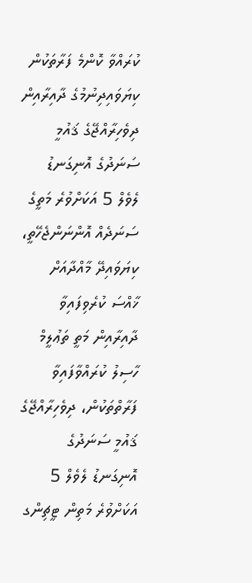ކުރައްވާ ކޮންމެ ފަރާތަކުން ކިޔަވައިދިނުމުގެ ދާއިރާއިން ދިވެހިރާއްޖޭގެ ޤައުމީ ސަނަދުގެ އޮނިގަނޑު ލެވެލް 5 އަކަށްވުރެ މަތީގެ ސަނަދެއް އޮންނަންޖެހޭތީ، ކިޔަވައިދޭ މާއްދާއަށް ޚާއްސަ ކުރެވިފައިވާ ދާއިރާއިން މަތީ ތަޢުލީމް ހާސިލު ކުރައްވާފައިވާ ފަރާތްތަކުން، ދިވެހިރާއްޖޭގެ ޤައުމީ ސަނަދުގެ އޮނިގަނޑު ލެވެލް 5 އަކަށްވުރެ މަތިން ޓީޗިންގ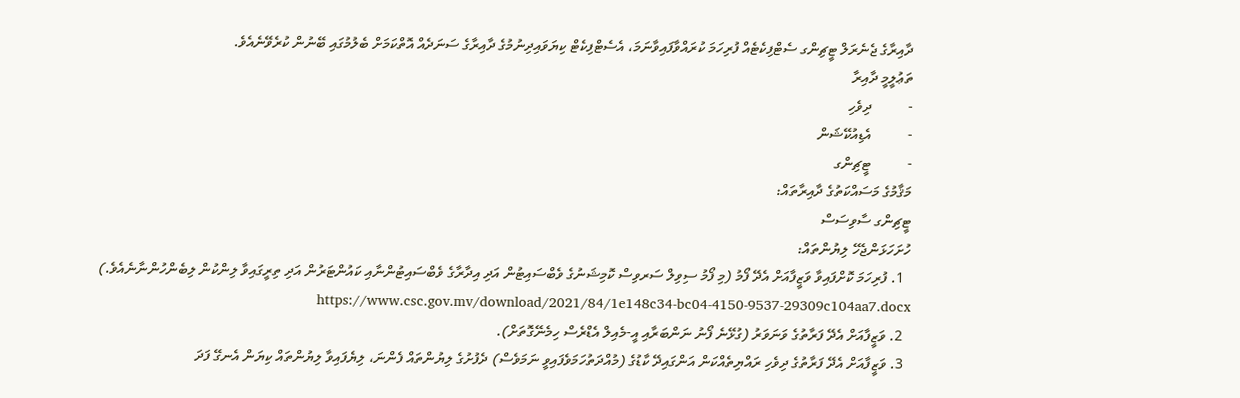ދާއިރާގެ ޖެނެރަލް ޓީޗިންގ ސެޓްފިކެޓެއް ފުރިހަމަ ކުރައްވާފައިވާނަމަ، އެސެޓްފިކެޓް ކިޔަވައިދިނުމުގެ ދާއިރާގެ ސަނަދެއް އޮތްކަމަށް ބެލުމުގައި ބޭނުން ކުރެވޭނެއެވެ.
ތަޢުލީމީ ދާއިރާ
-          ދިވެހި
-          އެޑިއުކޭޝަން
-          ޓީޗިންގ
މަޤާމުގެ މަސައްކަތުގެ ދާއިރާތައް:
ޓީޗިންގ ސާވިސަސް
ހުށަހަޅަންޖެހޭ ލިޔުންތައް:
  1. ފުރިހަމަ ކޮށްފައިވާ ވަޒީފާއަށް އެދޭ ފޯމު (މި ފޯމު ސިވިލް ސަރވިސް ކޮމިޝަނުގެ ވެބްސައިޓުން އަދި އިދާރާގެ ވެބްސައިޓުންނާއި ކައުންޓަރުން އަދި ތިރީގައިވާ ލިންކުން ލިބެންހުންނާނެއެވެ.)  https://www.csc.gov.mv/download/2021/84/1e148c34-bc04-4150-9537-29309c104aa7.docx
  2. ވަޒީފާއަށް އެދޭ ފަރާތުގެ ވަނަވަރު (ގުޅޭނެ ފޯނު ނަންބަރާއި އީ-މެއިލް އެޑްރެސް ހިމެނޭގޮތަށް).
  3. ވަޒީފާއަށް އެދޭ ފަރާތުގެ ދިވެހި ރައްޔިތެއްކަން އަންގައިދޭ ކާޑުގެ (މުއްދަތުހަމަވެފައިވީ ނަމަވެސް) ދެފުށުގެ ލިޔުންތައް ފެންނަ، ލިޔެފައިވާ ލިޔުންތައް ކިޔަން އެނގޭ ފަދަ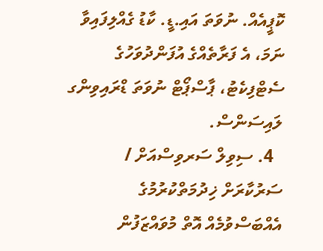ކޮޕީއެއް. ނުވަތަ އައި.ޑީ. ކާޑު ގެއްލިފައިވާ ނަމަ، އެ ފަރާތެއްގެ އުފަންދުވަހުގެ ސެޓްފިކެޓު، ޕާސްޕޯޓް ނުވަތަ ޑްރައިވިންގ ލައިސަންސް.
  4. ސިވިލް ސަރވިސްއަށް / ސަރުކާރަށް ޚިދުމަތްކުރުމުގެ އެއްބަސްވުމެއް އޮތް މުވައްޒަފުން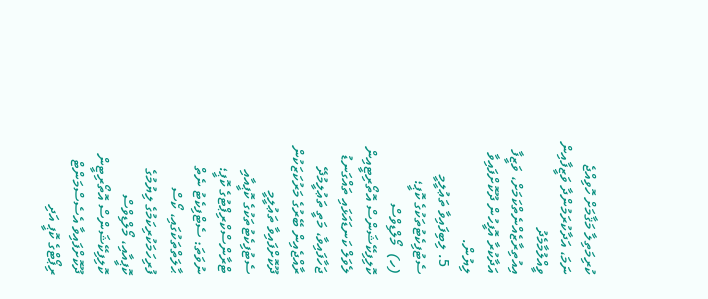ކުރިމަތިލާ މަޤާމަށް ހޮވިއްޖެ ނަމަ، އަދާކުރަމުންދާ ވަޒީފާއިން ވީއްލުމާމެދު އިއުތިރާޒެއްނެތްކަމަށް، ވަޒީފާ އަދާކުރާ އޮފީހުން ދޫކޮށްފައިވާ ލިޔުން.
  5. ލިބިފައިވާ ތަޢުލީމީ ސެޓުފިކެޓުތަކުގެ ކޮޕީ؛
(ހ)  މޯލްޑިވްސް ކޮލިފިކޭޝަންސް އޮތޯރިޓީއިން ލެވަލް ކަނޑައަޅައި ތައްގަނޑު ޖަހާފައިވާ، މަތީ ތަޢުލީމުދޭ ރާއްޖެއިން ބޭރުގެ މަރުކަޒަކުން ދޫކޮށްފައިވާ ތަޢުލީމީ ސެޓުފިކެޓުތަކުގެ ކޮޕީއާއި ޓްރާންސްކްރިޕްޓުގެ ކޮޕީ؛ ނުވަތަ: ސެޓްފިކެޓު ނެތް ޙާލަތްތަކުގައި، ކޯސް ފުރިހަމަކުރިކަމުގެ ލިޔުމުގެ ކޮޕީއާއި، މޯލްޑިވްސް ކޮލިފިކޭޝަންސް އޮތޯރިޓީން ދޫކޮށްފައިވާ އެސެސްމަންޓް ރިޕޯޓްގެ ކޮޕީ އަދި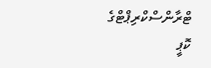ޓްރާންސްކްރިޕްޓްގެ ކޮޕީ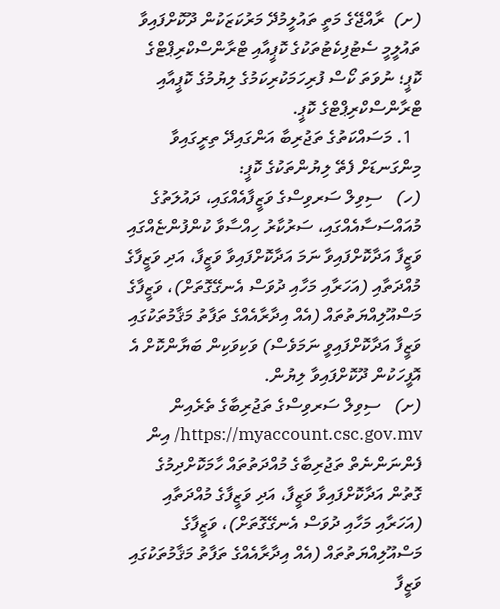(ށ)  ރާއްޖޭގެ މަތީ ތައުލީމުދޭ މަރުކަޒަކުން ދޫކޮށްފައިވާ ތައުލީމީ ސެޓުފިކެޓުތަކުގެ ކޮޕީއާއި ޓްރާންސްކްރިޕްޓްގެ ކޮޕީ؛ ނުވަތަ ކޯސް ފުރިހަމަކުރިކަމުގެ ލިޔުމުގެ ކޮޕީއާއި ޓްރާންސްކްރިޕްޓްގެ ކޮޕީ.
  1. މަސައްކަތުގެ ތަޖުރިބާ އަންގައިދޭ ތިރީގައިވާ މިންގަނޑަށް ފެތޭ ލިޔުންތަކުގެ ކޮޕީ:
(ހ)   ސިވިލް ސަރވިސްގެ ވަޒީފާއެއްގައި، ދައުލަތުގެ މުއައްސަސާއެއްގައި، ސަރުކާރު ހިއްސާވާ ކުންފުންޏެއްގައި ވަޒީފާ އަދާކޮށްފައިވާ ނަމަ އަދާކޮށްފައިވާ ވަޒީފާ، އަދި ވަޒީފާގެ މުއްދަތާއި (އަހަރާއި މަހާއި ދުވަސް އެނގޭގޮތަށް)، ވަޒީފާގެ މަސްއޫލިއްޔަތުތައް (އެއް އިދާރާއެއްގެ ތަފާތު މަޤާމުތަކުގައި ވަޒީފާ އަދާކޮށްފައިވީ ނަމަވެސް) ވަކިވަކިން ބަޔާންކޮށް އެ އޮފީހަކުން ދޫކޮށްފައިވާ ލިޔުން.
(ށ)   ސިވިލް ސަރވިސްގެ ތަޖުރިބާގެ ތެރެއިން https://myaccount.csc.gov.mv/ އިން ފެންނަންނެތް ތަޖުރިބާގެ މުއްދަތުތައް ހާމަކޮށްދިމުގެ ގޮތުން އަދާކޮށްފައިވާ ވަޒީފާ، އަދި ވަޒީފާގެ މުއްދަތާއި (އަހަރާއި މަހާއި ދުވަސް އެނގޭގޮތަށް)، ވަޒީފާގެ މަސްއޫލިއްޔަތުތައް (އެއް އިދާރާއެއްގެ ތަފާތު މަޤާމުތަކުގައި ވަޒީފާ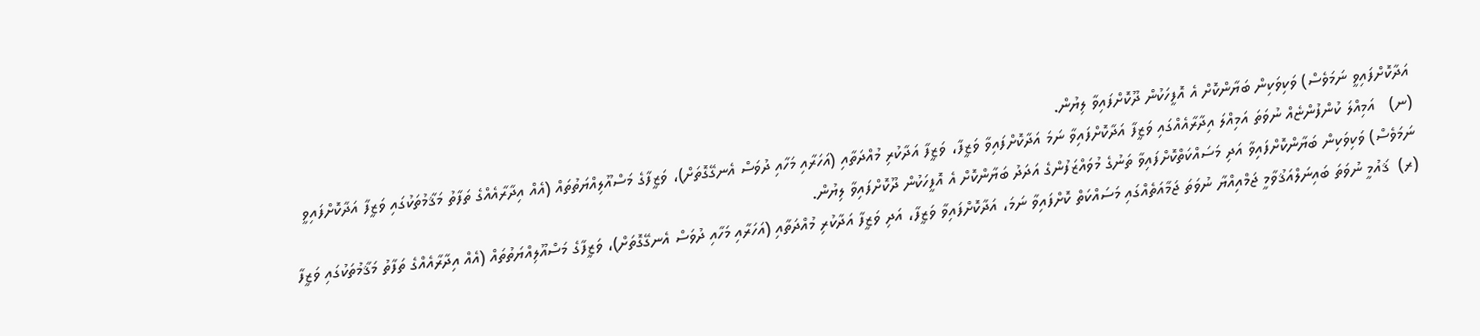އަދާކޮށްފައިވީ ނަމަވެސް) ވަކިވަކިން ބަޔާންކޮށް އެ އޮފީހަކުން ދޫކޮށްފައިވާ ލިޔުން.
(ނ)   އަމިއްލަ ކުންފުންޏެއް ނުވަތަ އަމިއްލަ އިދާރާއެއްގައި ވަޒީފާ އަދާކޮށްފައިވާ ނަމަ އަދާކޮށްފައިވާ ވަޒީފާ، ވަޒީފާ އަދާކުރި މުއްދަތާއި (އަހަރާއި މަހާއި ދުވަސް އެނގޭގޮތަށް)، ވަޒީފާގެ މަސްއޫލިއްޔަތުތައް (އެއް އިދާރާއެއްގެ ތަފާތު މަޤާމުތަކުގައި ވަޒީފާ އަދާކޮށްފައިވީ ނަމަވެސް) ވަކިވަކިން ބަޔާންކޮށްފައިވާ އަދި މަސައްކަތްކޮށްފައިވާ ތަނުގެ މުވައްޒަފުންގެ އަދަދު ބަޔާންކޮށް އެ އޮފީހަކުން ދޫކޮށްފައިވާ ލިޔުން.
(ރ)  ޤައުމީ ނުވަތަ ބައިނަލްއަޤުވާމީ ޖަމްއިއްޔާ ނުވަތަ ޖަމާއަތެއްގައި މަސައްކަތް ކޮށްފައިވާ ނަމަ، އަދާކޮށްފައިވާ ވަޒީފާ، އަދި ވަޒީފާ އަދާކުރި މުއްދަތާއި (އަހަރާއި މަހާއި ދުވަސް އެނގޭގޮތަށް)، ވަޒީފާގެ މަސްއޫލިއްޔަތުތައް (އެއް އިދާރާއެއްގެ ތަފާތު މަޤާމުތަކުގައި ވަޒީފާ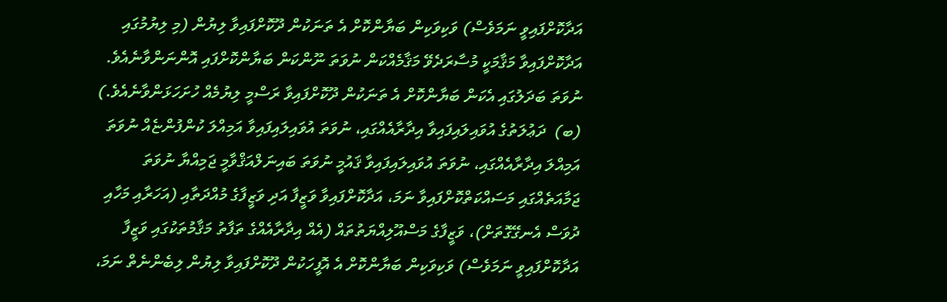އަދާކޮށްފައިވީ ނަމަވެސް) ވަކިވަކިން ބަޔާންކޮށް އެ ތަނަކުން ދޫކޮށްފައިވާ ލިޔުން (މި ލިޔުމުގައި އަދާކޮށްފައިވާ މަޤާމަކީ މުސާރަދެވޭ މަޤާމެއްކަން ނުވަތަ ނޫންކަން ބަޔާންކޮށްފައި އޮންނަންވާނެއެވެ. ނުވަތަ ބަދަލުގައި އެކަން ބަޔާންކޮށް އެ ތަނަކުން ދޫކޮށްފައިވާ ރަސްމީ ލިޔުމެއް ހުށަހަޅަންވާނެއެވެ.)
(ބ)  ދަޢުލަތުގެ އުވައިލައިފައިވާ އިދާރާއެއްގައި، ނުވަތަ އުވައިލައިފައިވާ އަމިއްލަ ކުންފުންޏެއް ނުވަތަ އަމިއްލަ އިދާރާއެއްގައި، ނުވަތަ އުވައިލައިފައިވާ ޤައުމީ ނުވަތަ ބައިނަލްއަޤްވާމީ ޖަމިއްޔާ ނުވަތަ ޖަމާއަތެއްގައި މަސައްކަތްކޮށްފައިވާ ނަމަ، އަދާކޮށްފައިވާ ވަޒީފާ އަދި ވަޒީފާގެ މުއްދަތާއި (އަހަރާއި މަހާއި ދުވަސް އެނގޭގޮތަށް)، ވަޒީފާގެ މަސްއޫލިއްޔަތުތައް (އެއް އިދާރާއެއްގެ ތަފާތު މަޤާމުތަކުގައި ވަޒީފާ އަދާކޮށްފައިވީ ނަމަވެސް) ވަކިވަކިން ބަޔާންކޮށް އެ އޮފީހަކުން ދޫކޮށްފައިވާ ލިޔުން ލިބެންނެތް ނަމަ،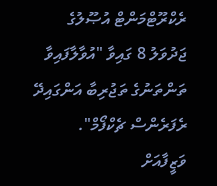ރެކްރޫޓްމަންޓް އުޞޫލުގެ ޖަދުވަލު 8 ގައިވާ "އުވާލާފައިވާ ތަންތަނުގެ ތަޖުރިބާ އަންގައިދޭ ރެފަރެންސް ޗެކްފޯމް".
ވަޒީފާއަށް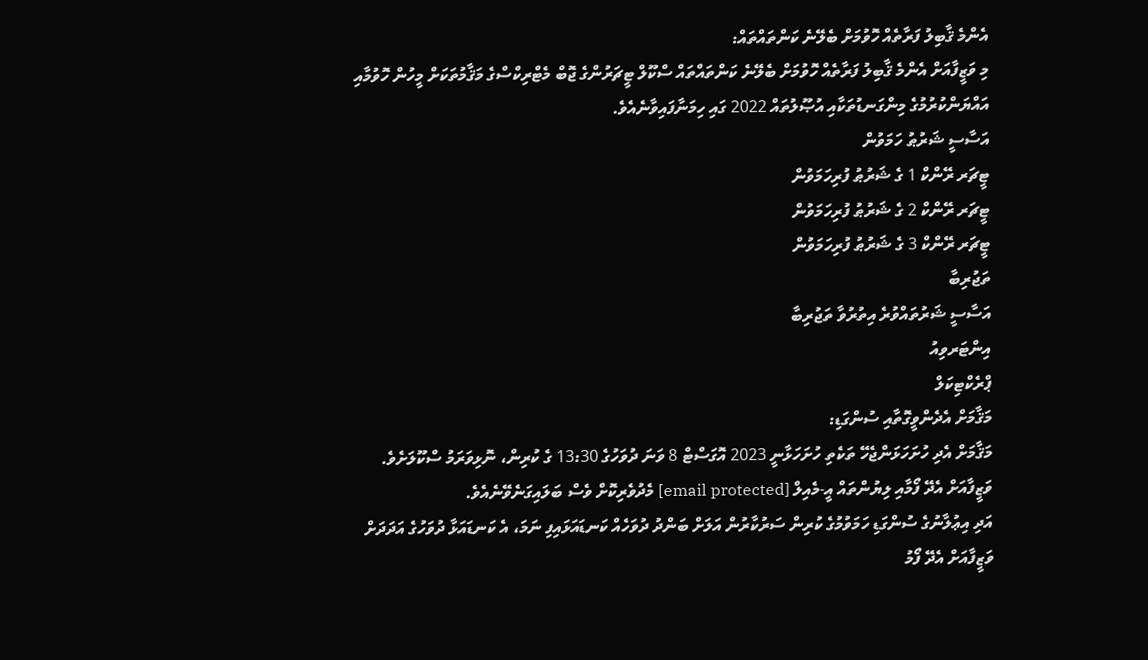އެންމެ ޤާބިލު ފަރާތެއް ހޮވުމަށް ބެލޭނެ ކަންތައްތައް:
މި ވަޒީފާއަށް އެންމެ ޤާބިލު ފަރާތެއް ހޮވުމަށް ބެލޭނެ ކަންތައްތައް ސްކޫލް ޓީޗަރުންގެ ޖޮބް މެޓްރިކްސްގެ މަޤާމުތަކަށް މީހުން ހޮވުމާއި އައްޔަންކުރުމުގެ މިންގަނޑުތަކާއި އުޞޫލުތައް 2022 ގައި ހިމަނާފައިވާނެއެވެ.
އަސާސީ ޝަރުޠު ހަމަވުން
ޓީޗަރ ރޭންކް 1 ގެ ޝަރުޠު ފުރިހަމަވުން
ޓީޗަރ ރޭންކް 2 ގެ ޝަރުޠު ފުރިހަމަވުން
ޓީޗަރ ރޭންކް 3 ގެ ޝަރުޠު ފުރިހަމަވުން
ތަޖުރިބާ
އަސާސީ ޝަރުތައްވުރެ އިތުރުވާ ތަޖުރިބާ
އިންޓަރވިއު
ޕްރެކްޓިކަލް
މަޤާމަށް އެދެންވީގޮތާއި ސުންގަޑި:
މަޤާމަށް އެދި ހުށަހަޅަންޖެހޭ ތަކެތި ހުށަހަޅާނީ 2023 އޮގަސްޓް 8 ވަނަ ދުވަހުގެ 13:30 ގެ ކުރިން، ނޮޅިވަރަމު ސްކޫލަށެވެ. ވަޒީފާއަށް އެދޭ ފޯމާއި ލިޔުންތައް އީ-މެއިލް [email protected] މެދުވެރިކޮށް ވެސް ބަލައިގަނެވޭނެއެވެ.
އަދި އިޢުލާނުގެ ސުންގަޑި ހަމަވުމުގެ ކުރިން ސަރުކާރުން އަލަށް ބަންދު ދުވަހެއް ކަނޑައަޅައިފި ނަމަ، އެ ކަނޑައަޅާ ދުވަހުގެ އަދަދަށް ވަޒީފާއަށް އެދޭ ފޯމު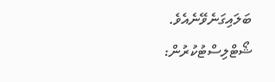ބަލައިގަނެވޭނެއެވެ.
ޝޯޓްލިސްޓުކުރުން: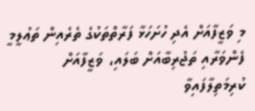މި ވަޒީފާއަށް އެދި ހުށަހަޅާ ފަރާތްތަކުގެ ތެރެއިން ތަޢުލީމީ ފެންވަރާއި ތަޖުރިބާއަށް ބަލައި، ވަޒީފާއަށް ކުރިމަތިލާފައިވާ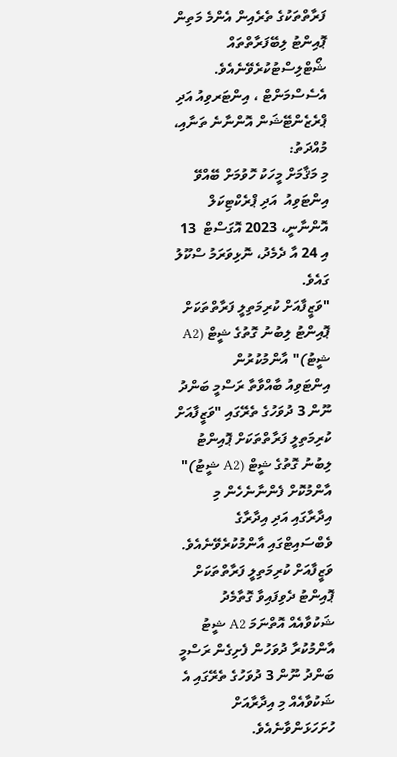ފަރާތްތަކުގެ ތެރެއިން އެންމެ މަތިން ޕޮއިންޓު ލިބޭފަރާތްތައް ޝޯޓްލިސްޓުކުރެވޭނެއެވެ.
އެސެސްމަންޓް ، އިންޓަރވިއު އަދި ޕްރެޒެންޓޭޝަން އޮންނާނެ ތަނާއި، މުއްދަތު:
މި މަޤާމަށް މީހަކު ހޮވުމަށް ބޭއްވޭ އިންޓަވިއު  އަދި ޕްރެކްޓިކަލް އޮންނާނީ، 2023 އޮގަސްޓް  13 އި 24 އާ ދެމެދު، ނޮޅިވަރަމު ސްކޫލު ގައެވެ.
"ވަޒީފާއަށް ކުރިމަތިލީ ފަރާތްތަކަށް ޕޮއިންޓު ލިބުނު ގޮތުގެ ޝީޓް (A2 ޝީޓު)" އާންމުކުރުން
އިންޓަވިއު ބާއްވާތާ ރަސްމީ ބަންދު ނޫން 3 ދުވަހުގެ ތެރޭގައި "ވަޒީފާއަށް ކުރިމަތިލީ ފަރާތްތަކަށް ޕޮއިންޓު ލިބުނު ގޮތުގެ ޝީޓް (A2 ޝީޓު)" އާންމުކޮށް ފެންނާނެހެން މި އިދާރާގައި އަދި އިދާރާގެ ވެބްސައިޓްގައި އާންމުކުރެވޭނެއެވެ. ވަޒީފާއަށް ކުރިމަތިލީ ފަރާތްތަކަށް ޕޮއިންޓު ދެވިފައިވާ ގޮތާމެދު ޝަކުވާއެއް އޮތްނަމަ A2 ޝީޓު އާންމުކުރާ ދުވަހުން ފެށިގެން ރަސްމީ ބަންދު ނޫން 3 ދުވަހުގެ ތެރޭގައި އެ ޝަކުވާއެއް މި އިދާރާއަށް ހުށަހަޅަންވާނެއެވެ.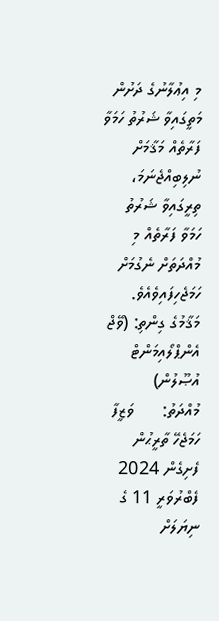މި އިޢުލާނުގެ ދަށުން މަތީގައިވާ ޝަރުތު ހަމަވާ ފަރާތެއް މަޤާމަށް ނުލިބިއްޖެނަމަ، ތިރީގައިވާ ޝަރުތު ހަމަވާ ފަރާތެއް މި މުއްދަތަށް ނެގުމަށް ހަމަޖެހިފައިވެއެވެ.
މަޤާމުގެ ގިންތި: (ވޭޖް އެންޕްލޯއިމަންޓް އުޞޫލުން)
މުއްދަތު:      ވަޒީފާ ހަމަޖެހޭ ތާރީޙުން ފެށިގެން 2024  ފެބްރުވަރީ 11 ގެ ނިޔަލަށް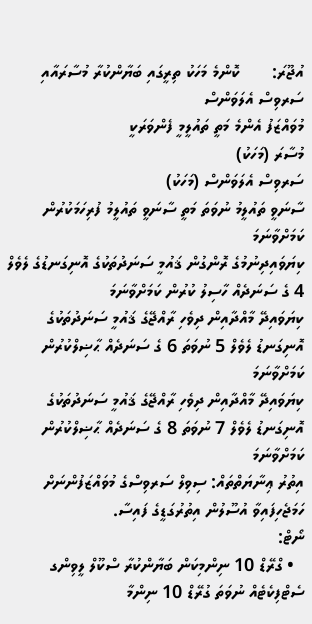އުޖޫރަ:       ކޮންމެ މަހަކު ތިރީގައި ބަޔާންކުރާ މުސާރައާއި ސަރވިސް އެލަވަންސް
މުވައްޒަފު އެންމެ މަތީ ތައުލީމީ ފެންވަރަކީ
މުސާރަ (މަހަކު)
ސަރވިސް އެލަވަންސް (މަހަކު)
ސާނަވީ ތައުލީމު ނުވަތަ މަތީ ސާނަވީ ތައުލީމު ފުރިހަމަކުރުން ކަމަށްވާނަމަ
ކިޔަވައިދިނުމުގެ ރޮންގުން ޤައުމީ ސަނަދުތަކުގެ އޮނިގަނޑުގެ ލެވެލް 4 ގެ ސަނަދެއް ހާސިލު ކުރުން ކަމަށްވާނަމަ
ކިޔަވައިދޭ މާއްދާއިން ދިވެހި ރާއްޖޭގެ ޤައުމީ ސަނަދުތަކުގެ އޮނިގަނޑު ލެވެލް 5 ނުވަތަ 6 ގެ ސަނަދެއް ޙާޟިލްކުރުން ކަމަށްވާނަމަ
ކިޔަވައިދޭ މާއްދާއިން ދިވެހި ރާއްޖޭގެ ޤައުމީ ސަނަދުތަކުގެ އޮނިގަނޑު ލެވެލް 7 ނުވަތަ 8 ގެ ސަނަދެއް ޙާޟިލްކުރުން ކަމަށްވާނަމަ
އިތުރު ޢިނާޔަތްތައް: ސިވިލް ސަރވިސްގެ މުވައްޒަފުންނަށް ހަމަޖެހިފައިވާ އުސޫލުން އިތުރުގަޑީގެ ފައިސާ.
ނޯޓް:
  • ގްރޭޑް 10 ނިންމިކަން ބަޔާންކުރާ ސްކޫލް ލީވިންގ ސެޓްފިކެޓެއް ނުވަތަ ގުރޭޑް 10 ނިންމާ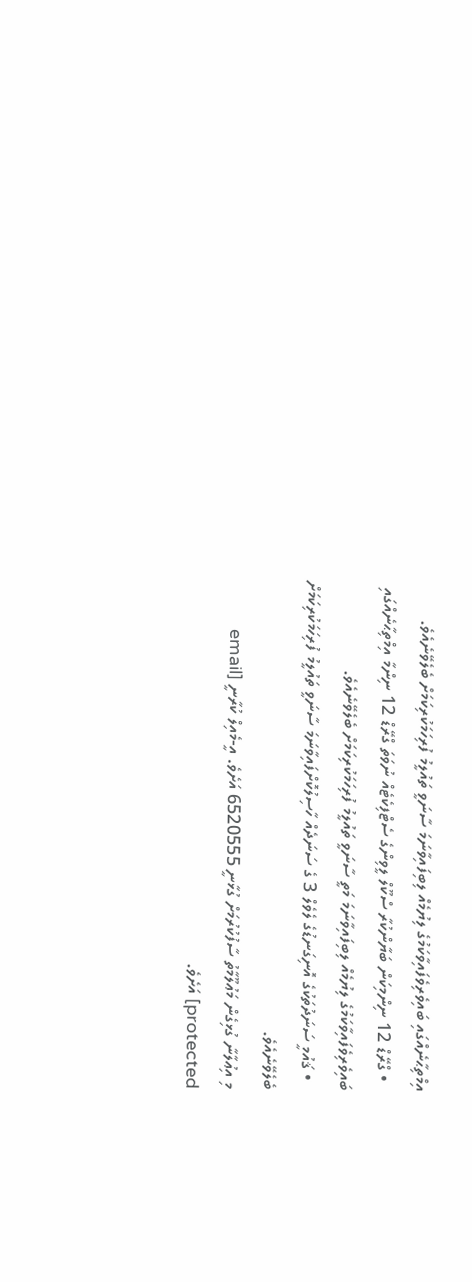އިމްތިޙާނެއްގައި ބައިވެރިވެފައިވާކަމުގެ ލިޔުމެއް ލިބިފައިވާނަމަ ސާނަވީ ތައުލީމު ފުރިހަމަކުރިކަމަށް ބެލެވޭނެއެވެ.
  • ގްރޭޑް 12 ނިންމިކަން ބަޔާންކުރާ ސްކޫލް ލީވިންގެ ސެޓްފިކެޓެއް ނުވަތަ ގްރޭޑް 12 ނިންމާ އިމްތިޙާނެއްގައި ބައިވެރިވެފައިވާކަމުގެ ލިޔުމެއް ލިބިފައިވާނަމަ މަތީ ސާނަވީ ތައުލީމު ފުރިހަމަކުރިކަމަށް ބެލެވޭނެއެވެ.
  • ޤައުމީ ސަނަދުތަކުގެ އޮނިގަނޑުގެ ލެވެލް 3 ގެ ސަނަދެއް ހާސިލުކޮށްފައިވާނަމަ ސާނަވީ ތައުލީމު ފުރިހަމަކުރިކަމަށް ބެލެވޭނެއެވެ.
މި އިޢުލާނާ ގުޅިގެން މަޢުލޫމާތު ސާފުކުރުމަށް ގުޅާނީ 6520555 އަށެވެ. އީ-މެއިލް ކުރާނީ [email protected] އަށެވެ.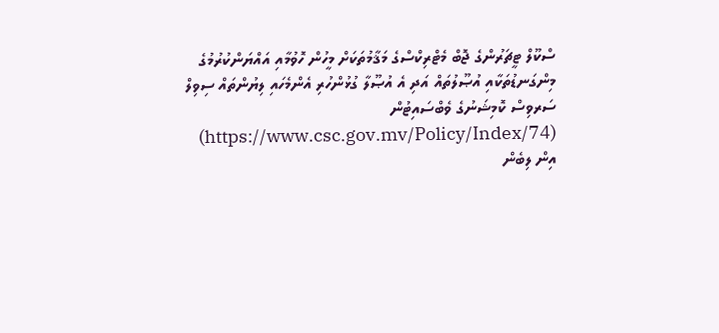ސްކޫލް ޓީޗަރުންގެ ޖޮބް މެޓްރިކްސްގެ މަޤާމުތަކަށް މީހުން ހޮވުމާއި އައްޔަންކުރުމުގެ މިންގަނޑުތަކާއި އުޞޫލުތައް އަދި އެ އުޞޫލާ ގުޅުންހުރި އެންމެހައި ލިޔުންތައް ސިވިލް ސަރވިސް ކޮމިޝަނުގެ ވެބްސައިޓުން (https://www.csc.gov.mv/Policy/Index/74) އިން ލިބެން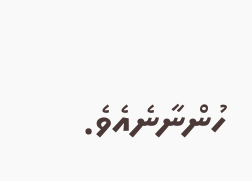ހުންނާނެއެވެ.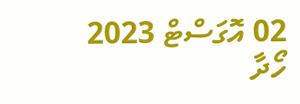02 އޮގަސްޓް 2023
ހޯދާ